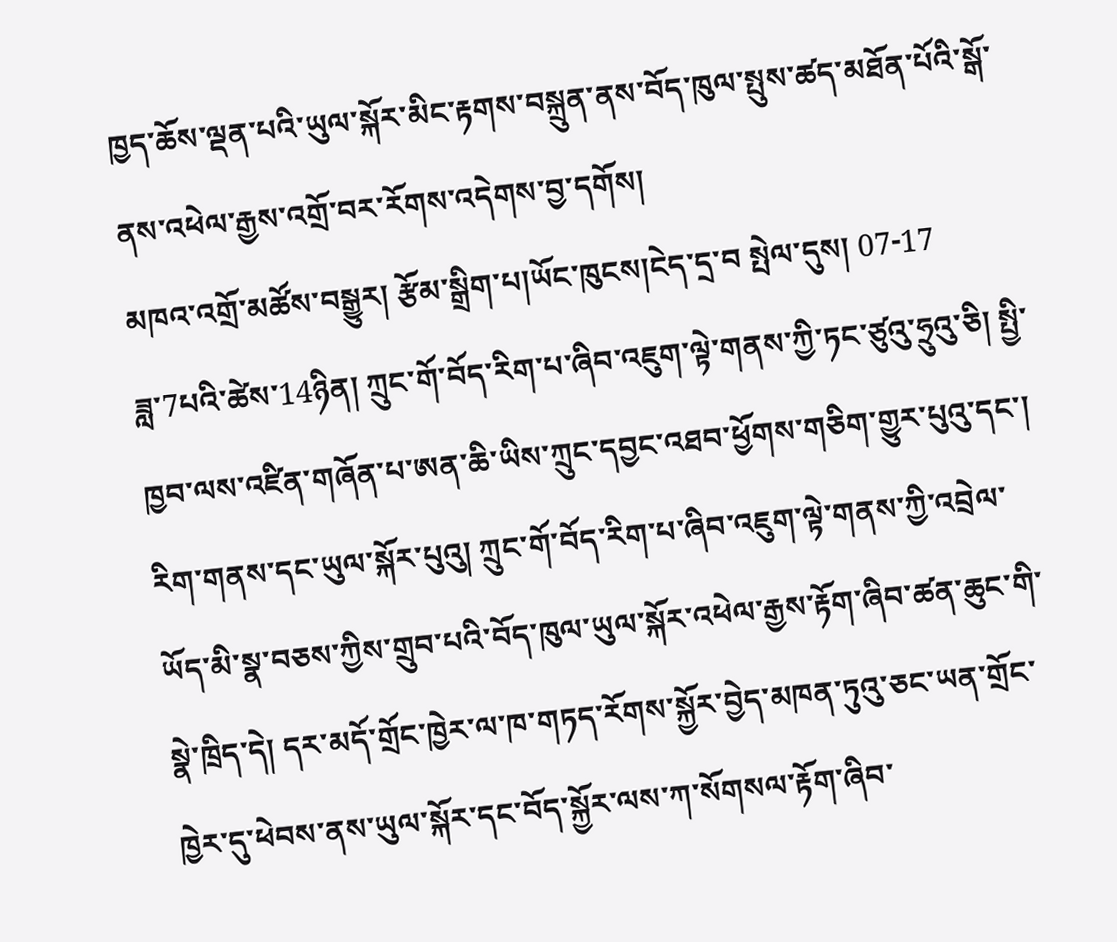ཁྱད་ཆོས་ལྡན་པའི་ཡུལ་སྐོར་མིང་རྟགས་བསྐྲུན་ནས་བོད་ཁུལ་སྤུས་ཚད་མཐོན་པོའི་སྒོ་ནས་འཕེལ་རྒྱས་འགྲོ་བར་རོགས་འདེགས་བྱ་དགོས།
མཁའ་འགྲོ་མཚོས་བསྒྱུར། རྩོམ་སྒྲིག་པ།ཡོང་ཁུངས།ངེད་དྲ་བ སྤེལ་དུས། 07-17
ཟླ་7པའི་ཚེས་14ཉིན། ཀྲུང་གོ་བོད་རིག་པ་ཞིབ་འཇུག་ལྟེ་གནས་ཀྱི་ཏང་ཙུའུ་ཧྲུའུ་ཅི། སྤྱི་ཁྱབ་ལས་འཛིན་གཞོན་པ་ཨན་ཆི་ཡིས་ཀྲུང་དབྱང་འཐབ་ཕྱོགས་གཅིག་གྱུར་པུའུ་དང་། རིག་གནས་དང་ཡུལ་སྐོར་པུའུ། ཀྲུང་གོ་བོད་རིག་པ་ཞིབ་འཇུག་ལྟེ་གནས་ཀྱི་འབྲེལ་ཡོད་མི་སྣ་བཅས་ཀྱིས་གྲུབ་པའི་བོད་ཁུལ་ཡུལ་སྐོར་འཕེལ་རྒྱས་རྟོག་ཞིབ་ཚན་ཆུང་གི་སྣེ་ཁྲིད་དེ། དར་མདོ་གྲོང་ཁྱེར་ལ་ཁ་གཏད་རོགས་སྐྱོར་བྱེད་མཁན་ཏུའུ་ཅང་ཡན་གྲོང་ཁྱེར་དུ་ཕེབས་ནས་ཡུལ་སྐོར་དང་བོད་སྐྱོར་ལས་ཀ་སོགསལ་རྟོག་ཞིབ་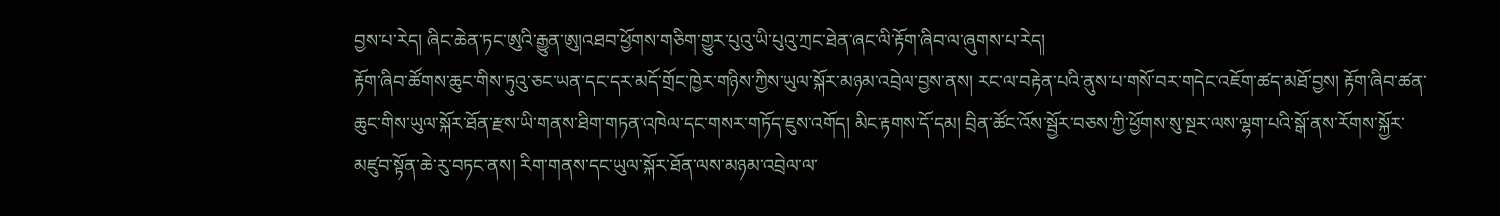བྱས་པ་རེད། ཞིང་ཆེན་ཏང་ཨུའི་རྒྱུན་ཨུ།འཐབ་ཕྱོགས་གཅིག་གྱུར་པུའུ་ཡི་པུའུ་ཀྲང་ཐེན་ཞང་ལི་རྟོག་ཞིབ་ལ་ཞུགས་པ་རེད།
རྟོག་ཞིབ་ཚོགས་ཆུང་གིས་ཏུའུ་ཅང་ཡན་དང་དར་མདོ་གྲོང་ཁྱེར་གཉིས་ཀྱིས་ཡུལ་སྐོར་མཉམ་འབྲེལ་བྱས་ནས། རང་ལ་བརྟེན་པའི་ནུས་པ་གསོ་བར་གདེང་འཇོག་ཚད་མཐོ་བྱས། རྟོག་ཞིབ་ཚན་ཆུང་གིས་ཡུལ་སྐོར་ཐོན་རྫས་ཡི་གནས་ཐིག་གཏན་འཁེལ་དང་གསར་གཏོད་ཇུས་འགོད། མིང་རྟགས་དོ་དམ། བྲིན་ཚོང་འོས་སྦྱོར་བཅས་ཀྱི་ཕྱོགས་སུ་སྔར་ལས་ལྷག་པའི་སྒོ་ནས་རོགས་སྐྱོར་མཛུབ་སྟོན་ཆེ་རུ་བཏང་ནས། རིག་གནས་དང་ཡུལ་སྐོར་ཐོན་ལས་མཉམ་འབྲེལ་ལ་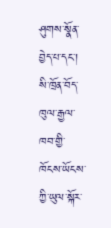ཤུགས་སྣོན་བྱེད་པ་དང་། སི་ཁྲོན་བོད་ཁུལ་རྒྱལ་ཁབ་གྱི་ཁོངས་ཡོངས་ཀྱི་ཡུལ་སྐོར་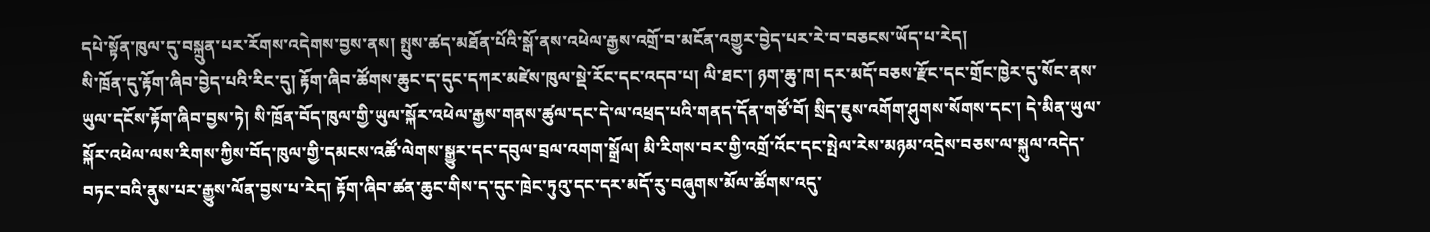དཔེ་སྟོན་ཁུལ་དུ་བསྐྲུན་པར་རོགས་འདེགས་བྱས་ནས། སྤུས་ཚད་མཐོན་པོའི་སྒོ་ནས་འཕེལ་རྒྱས་འགྲོ་བ་མངོན་འགྱུར་བྱེད་པར་རེ་བ་བཅངས་ཡོད་པ་རེད།
སི་ཁྲོན་དུ་རྟོག་ཞིབ་བྱེད་པའི་རིང་དུ། རྟོག་ཞིབ་ཚོགས་ཆུང་ད་དུང་དཀར་མཛེས་ཁུལ་སྡེ་རོང་དང་འདབ་པ། ལི་ཐང་། ཉག་ཆུ་ཁ། དར་མདོ་བཅས་རྫོང་དང་གྲོང་ཁྱེར་དུ་སོང་ནས་ཡུལ་དངོས་རྟོག་ཞིབ་བྱས་ཏེ། སི་ཁྲོན་བོད་ཁུལ་གྱི་ཡུལ་སྐོར་འཕེལ་རྒྱས་གནས་ཚུལ་དང་དེ་ལ་འཕྲད་པའི་གནད་དོན་གཙོ་བོ། སྲིད་ཇུས་འགོག་ཤུགས་སོགས་དང་། དེ་མིན་ཡུལ་སྐོར་འཕེལ་ལས་རིགས་ཀྱིས་བོད་ཁུལ་གྱི་དམངས་འཚོ་ལེགས་སྒྱུར་དང་དབུལ་བྲལ་འགག་སྒྲོལ། མི་རིགས་བར་གྱི་འགྲོ་འོང་དང་སྤེལ་རེས་མཉམ་འདྲེས་བཅས་ལ་སྐུལ་འདེད་བཏང་བའི་ནུས་པར་རྒྱུས་ལོན་བྱས་པ་རེད། རྟོག་ཞིབ་ཚན་ཆུང་གིས་ད་དུང་ཁྲེང་ཏུའུ་དང་དར་མདོ་རུ་བཞུགས་མོལ་ཚོགས་འདུ་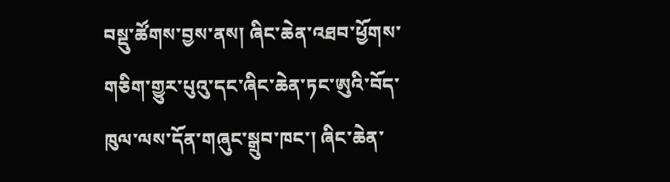བསྡུ་ཚོགས་བྱས་ནས། ཞིང་ཆེན་འཐབ་ཕྱོགས་གཅིག་གྱུར་པུའུ་དང་ཞིང་ཆེན་ཏང་ཨུའི་བོད་ཁུལ་ལས་དོན་གཞུང་སྒྲུབ་ཁང་། ཞིང་ཆེན་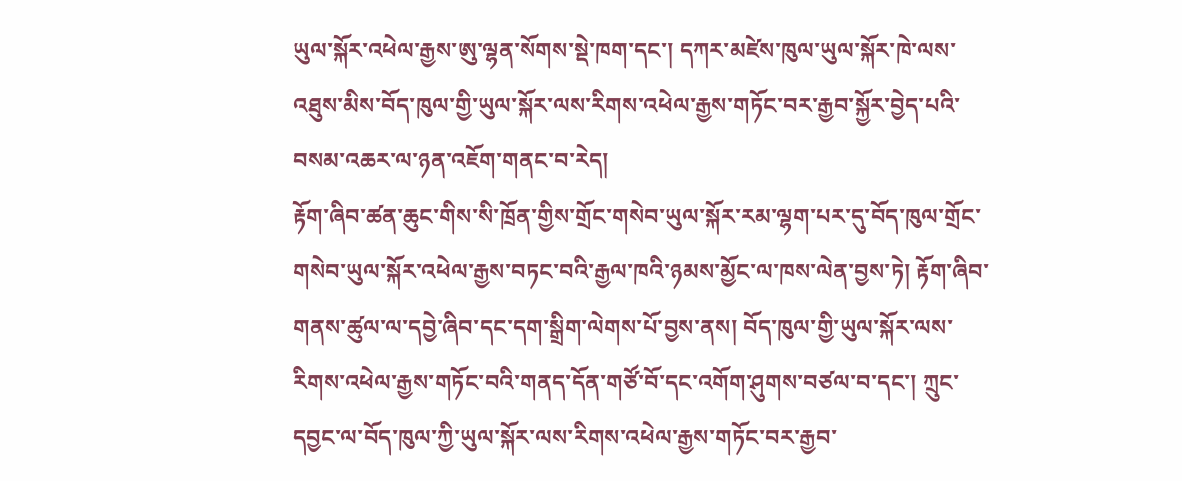ཡུལ་སྐོར་འཕེལ་རྒྱས་ཨུ་ལྷན་སོགས་སྡེ་ཁག་དང་། དཀར་མཛེས་ཁུལ་ཡུལ་སྐོར་ཁེ་ལས་འཐུས་མིས་བོད་ཁུལ་གྱི་ཡུལ་སྐོར་ལས་རིགས་འཕེལ་རྒྱས་གཏོང་བར་རྒྱབ་སྐྱོར་བྱེད་པའི་བསམ་འཆར་ལ་ཉན་འཇོག་གནང་བ་རེད།
རྟོག་ཞིབ་ཚན་ཆུང་གིས་སི་ཁྲོན་གྱིས་གྲོང་གསེབ་ཡུལ་སྐོར་རམ་ལྷག་པར་དུ་བོད་ཁུལ་གྲོང་གསེབ་ཡུལ་སྐོར་འཕེལ་རྒྱས་བཏང་བའི་རྒྱལ་ཁའི་ཉམས་མྱོང་ལ་ཁས་ལེན་བྱས་ཏེ། རྟོག་ཞིབ་གནས་ཚུལ་ལ་དབྱེ་ཞིབ་དང་དག་སྒྲིག་ལེགས་པོ་བྱས་ནས། བོད་ཁུལ་གྱི་ཡུལ་སྐོར་ལས་རིགས་འཕེལ་རྒྱས་གཏོང་བའི་གནད་དོན་གཙོ་བོ་དང་འགོག་ཤུགས་བཙལ་བ་དང་། ཀྲུང་དབྱང་ལ་བོད་ཁུལ་ཀྱི་ཡུལ་སྐོར་ལས་རིགས་འཕེལ་རྒྱས་གཏོང་བར་རྒྱབ་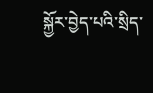སྐྱོར་བྱེད་པའི་སྲིད་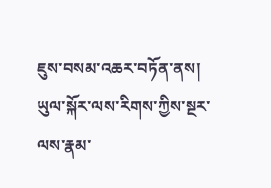ཇུས་བསམ་འཆར་བཏོན་ནས། ཡུལ་སྐོར་ལས་རིགས་ཀྱིས་སྔར་ལས་རྣམ་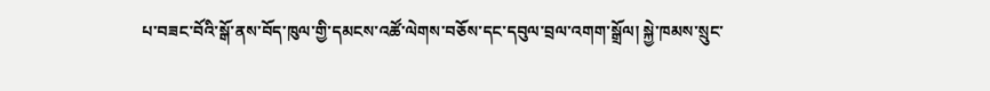པ་བཟང་བོའི་སྒོ་ནས་བོད་ཁུལ་གྱི་དམངས་འཚོ་ལེགས་བཅོས་དང་དབུལ་བྲལ་འགག་སྒྲོལ། སྐྱེ་ཁམས་སྲུང་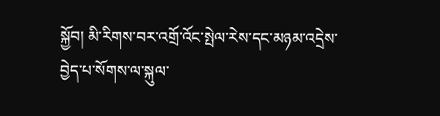སྐྱོབ། མི་རིགས་བར་འགྲོ་འོང་སྤེལ་རེས་དང་མཉམ་འདྲེས་བྱེད་པ་སོགས་ལ་སྐུལ་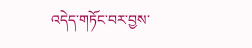འདེད་གཏོང་བར་བྱས་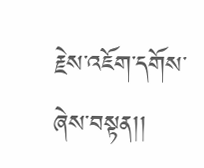རྗེས་འཇོག་དགོས་ཞེས་བསྟན།།